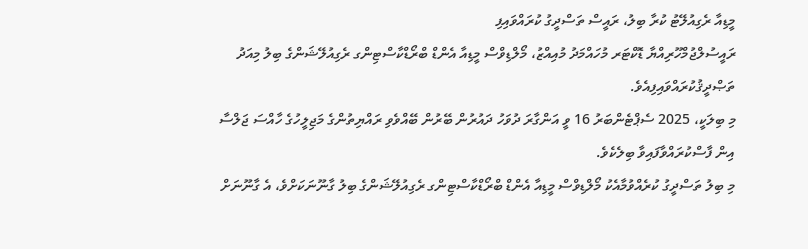މީޑިއާ ރެގިއުލޭޓު ކުރާ ބިލު، ރައީސް ތަސްދީގު ކުރައްވައިފި
ރައީސުލްޖުމްހޫރިއްޔާ ޑޮކްޓަރ މުހައްމަދު މުއިއްޒު، މޯލްޑިވްސް މީޑިއާ އެންޑް ބްރޯޑްކާސްޓިންގ ރެގިއުލޭޝަންގެ ބިލު މިއަދު ތަޞްދީޤުކުރައްވައިފިއެވެ.
މި ބިލަކީ، 2025 ސެޕްޓެންބަރު 16 ވީ އަންގާރަ ދުވަހު ދައުރުން ބޭރުން ބޭއްވެވި ރައްޔިތުންގެ މަޖިލީހުގެ ހާއްސަ ޖަލްސާ އިން ފާސްކުރައްވާފައިވާ ބިލެކެވެ.
މި ބިލު ތަސްދީގު ކުރެއްވުމާއެކު މޯލްޑިވްސް މީޑިއާ އެންޑް ބްރޯޑްކާސްޓިންގ ރެގިއުލޭޝަންގެ ބިލު ގާނޫނަކަށްވެ، އެ ގާނޫނަށް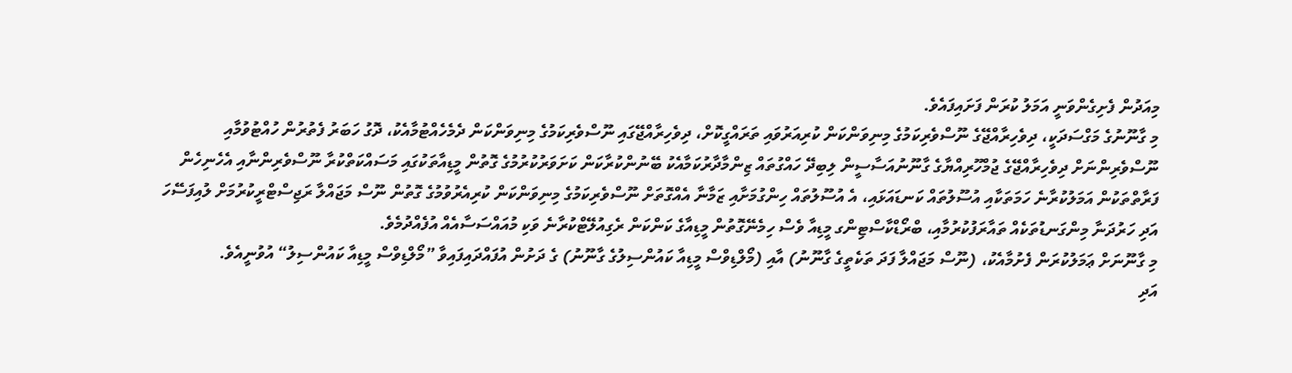މިއަދުން ފެށިގެންވަނީ އަމަލު ކުރަން ފަށައިފައެވެ.
މި ގާނޫނުގެ މަގްސަދަކީ، ދިވެހިރާއްޖޭގެ ނޫސްވެރިކަމުގެ މިނިވަންކަން ކުރިއަރުވައި ތަރައްގީކޮށް، ދިވެހިރާއްޖޭގައި ނޫސްވެރިކަމުގެ މިނިވަންކަން ދެމެހެއްޓުމާއެކު، ދޮގު ހަބަރު ފެތުރުން ހުއްޓުވުމާއި ނޫސްވެރިންނަށް ދިވެހިރާއްޖޭގެ ޖުމްހޫރިއްޔާގެ ގާނޫނުއަސާސީން ލިބިދޭ ހައްގުތައް ޒިންމާދާރުކަމާއެކު ބޭނުންކުރާކަން ކަށަވަރުކުރުމުގެ ގޮތުން މީޑިއާތަކުގައި މަސައްކަތްކުރާ ނޫސްވެރިންނާއި އެހެނިހެން ފަރާތްތަކުން އަމަލުކުރާނެ ހަމަތަކާއި އުސޫލުތައް ކަނޑައަޅައި، އެ އުސޫލުތައް ހިންގުމަށާއި ޒަމާނާ އެއްގޮތަށް ނޫސްވެރިކަމުގެ މިނިވަންކަން ކުރިއެރުވުމުގެ ގޮތުން ނޫސް މަޖައްލާ ރަޖިސްޓްރީކުރުމަށް ލުއިފަސޭހަ އަދި ހަރުދަނާ މިންގަނޑުތަކެއް ތައާރަފުކުރުމާއި، ބްރޯޑްކާސްޓިންގ މީޑިއާ ވެސް ހިމެނޭގޮތުން މީޑިއާގެ ކަންކަން ރެގިއުލޭޓްކުރާނެ ވަކި މުއައްސަސާއެއް އުފެއްދުމެވެ.
މި ގާނޫނަށް ޢަމަލުކުރަން ފެށުމާއެކު، (ނޫސް މަޖައްލާ ފަދަ ތަކެތީގެ ގާނޫނު) އާއި (މޯލްޑިވްސް މީޑިއާ ކައުންސިލުގެ ގާނޫނު) ގެ ދަށުން އުފައްދައިފައިވާ ”މޯލްޑިވްސް މީޑިއާ ކައުންސިލު“ އުވުނީއެވެ.
އަދި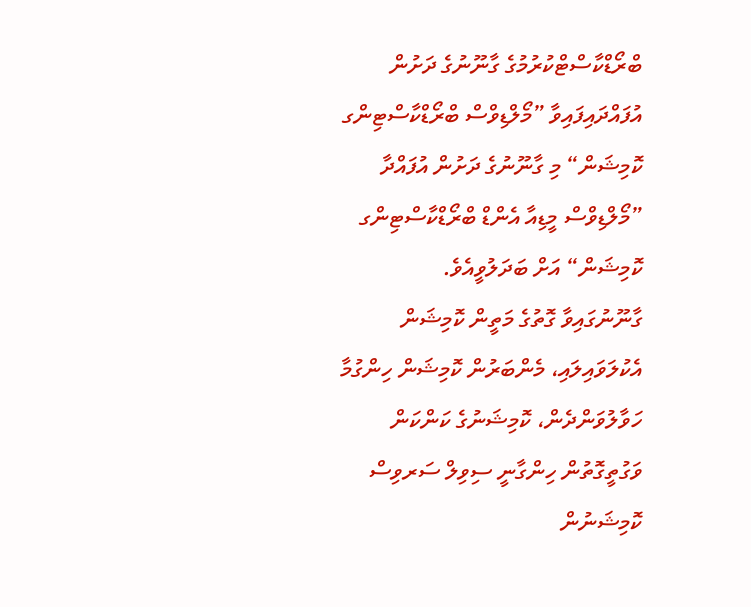ބްރޯޑްކާސްޓްކުރުމުގެ ގާނޫނުގެ ދަށުން އުފައްދައިފައިވާ ”މޯލްޑިވްސް ބްރޯޑްކާސްޓިންގ ކޮމިޝަން“ މި ގާނޫނުގެ ދަށުން އުފައްދާ ”މޯލްޑިވްސް މީޑިއާ އެންޑް ބްރޯޑްކާސްޓިންގ ކޮމިޝަން“ އަށް ބަދަލުވީއެވެ.
ގާނޫނުގައިވާ ގޮތުގެ މަތީން ކޮމިޝަން އެކުލަވައިލައި، މެންބަރުން ކޮމިޝަން ހިންގުމާ ހަވާލުވަންދެން، ކޮމިޝަނުގެ ކަންކަން ވަގުތީގޮތުން ހިންގާނީ ސިވިލް ސަރވިސް ކޮމިޝަނުން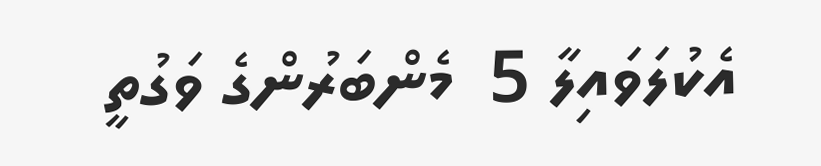އެކުލަވައިލާ 5  މެންބަރުންގެ ވަގުތީ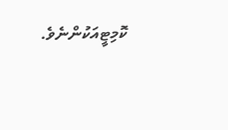ކޮމިޓީއަކުންނެވެ.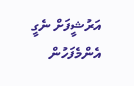އަރުޝީފަށް ނެގީ
އެންމެފަހުން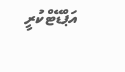އަޕްޑޭޓްކުރީ